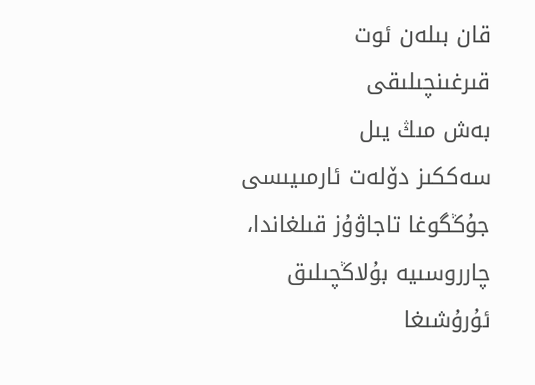قان بىلەن ئوت قىرغىنچىلىقى
بەش مىڭ يىل
سەككىز دۆلەت ئارمىيىسى جۇڭگوغا تاجاۋۇز قىلغاندا، چارروسىيە بۇلاڭچىلىق ئۇرۇشىغا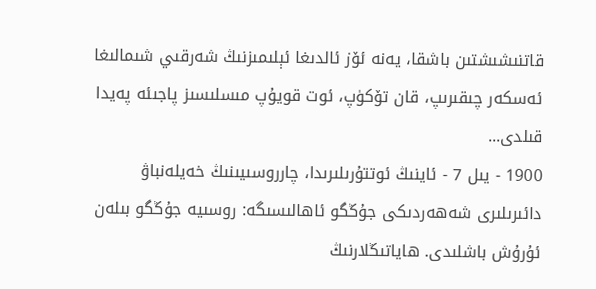قاتنىشىشتىن باشقا، يەنە ئۆز ئالدىغا ئېلىمىزنىڭ شەرقىي شىمالىغا ئەسكەر چىقىرىپ، قان تۆكۈپ، ئوت قويۇپ مىسلىسىز پاجىئە پەيدا قىلدى...
1900 - يىل 7 - ئاينىڭ ئوتتۇرىلىرىدا، چارروسىيىنىڭ خەيلەنباۋ دائىرىلىرى شەھەردىكى جۇڭگو ئاھالىسىگە: روسىيە جۇڭگو بىلەن ئۇرۇش باشلىدى. ھاياتىڭلارنىڭ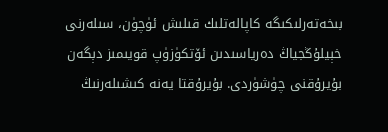بىخەتەرلىكىگە كاپالەتلىك قىلىش ئۈچۈن، سىلەرنى خېيلۇڭجياڭ دەرياسىدىن ئۆتكۈزۈپ قويىمىز دېگەن بۇيرۇقنى چۈشۈردى. بۇيرۇقتا يەنە كىشىلەرنىڭ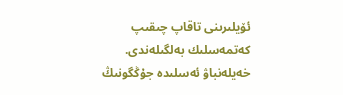ئۆيلىرىنى تاقاپ چىقىپ كەتمەسلىك بەلگىلەندى.
خەيلەنباۋ ئەسلىدە جۇڭگونىڭ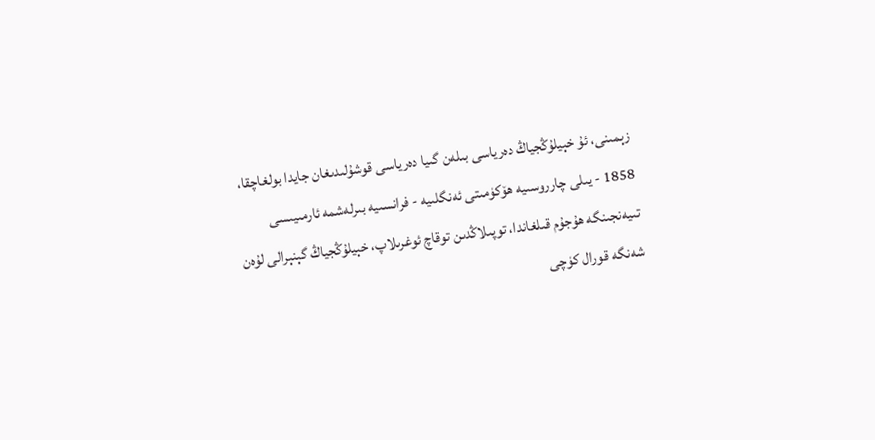زېمىنى، ئۇ خېيلۇڭجياڭ دەرياسى بىلەن گىيا دەرياسى قوشۇلىدىغان جايدا بولغاچقا، 1858 - يىلى چارروسىيە ھۆكۈمىتى ئەنگلىيە - فرانسىيە بىرلەشمە ئارمىيىسى تىيەنجىنگە ھۇجۇم قىلغاندا، توپىلاڭدىن توقاچ ئوغرىلاپ، خېيلۇڭجياڭ گېنېرالى لۇەن شەنگە قورال كۈچى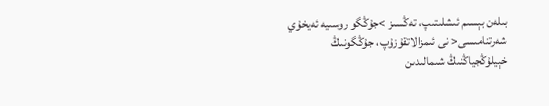بىلەن بېسىم ئىشلىتىپ، تەڭسىز >جۇڭگو روسىيە ئەيخۇي شەرتنامىسى< نى ئىمزالاتقۇزۇپ، جۇڭگونىڭ خېيلۇڭجياڭنىڭ شىمالىدىن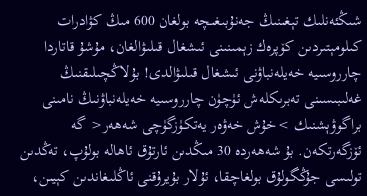شىڭئەنلىك تېغىنىڭ جەنۇبىغىچە بولغان 600 مىڭ كۋادرات كىلومېتىردىن كۆپرەك زېمىنىنى ئىشغال قىلىۋالغان، مۇشۇ قاتاردا چارروسىيە خەيلەنباۋنى ئىشغال قىلىۋالدى! بۇلاڭچىلىقنىڭ غەلىبىسىنى تەبرىكلەش ئۈچۈن چارروسىيە خەيلەنباۋنىڭ نامىنى براگوۋېشنىك >خۇش خەۋەر يەتكۈزگۈچى شەھەر< گە ئۆزگەرتكەن. بۇ شەھەردە 30 مىڭدىن ئارتۇق ئاھالە بولۇپ، تەڭدىن تولىسى جۇڭگولۇق بولغاچقا، ئۇلار بۇيرۇقنى ئاڭلىغاندىن كېيىن،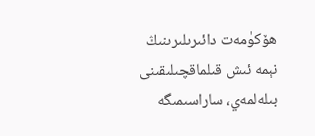ھۆكۈمەت دائىرىلىرىنىڭ نېمە ئىش قىلماقچىلىقىنى بىلەلمەي، ساراسىمىگە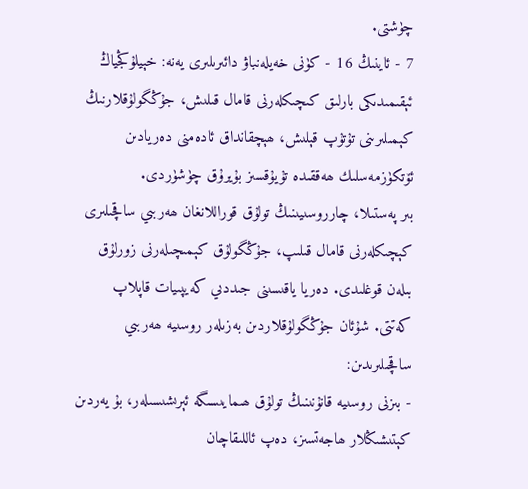چۈشتى.
7 - ئاينىڭ 16 - كۈنى خەيلەنباۋ دائىرىلىرى يەنە: خېيلۇڭجياڭ ئېقىمىدىكى بارلىق كىچىكلەرنى قامال قىلىش، جۇڭگولۇقلارنىڭ كېمىلىرىنى تۇتۇپ قېلىش، ھېچقانداق ئادەمنى دەريادىن ئۆتكۈزمەسلىك ھەققىدە تۇيۇقسىز بۇيرۇق چۈشۈردى.
بىر پەستىلا، چارروسىيىنىڭ تولۇق قوراللانغان ھەربىي ساقچىلىرى كېچىكلەرنى قامال قىلىپ، جۇڭگولۇق كېمىچىلەرنى زورلۇق بىلەن قوغلىدى. دەريا ياقىسىنى جىددىي كەيپىيات قاپلاپ كەتتى. شۇئان جۇڭگولۇقلاردىن بەزىلەر روسىيە ھەربىي ساقچىلىرىدىن:
- بىزنى روسىيە قانۇنىنىڭ تولۇق ھىمايىسىگە ئېرىشىسىلەر، بۇ يەردىن كېتىشىڭلار ھاجەتسىز، دەپ ئاللىقاچان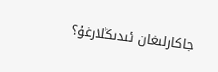جاكارلىغان ئىدىڭلارغۇ؟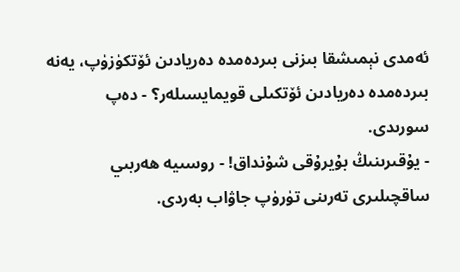ئەمدى نېمىشقا بىزنى بىردەمدە دەريادىن ئۆتكۈزۈپ، يەنە بىردەمدە دەريادىن ئۆتكىلى قويمايسىلەر؟ - دەپ سورىدى.
- يۇقىرىنىڭ بۇيرۇقى شۇنداق! - روسىيە ھەربىي ساقچىلىرى تەرىنى تۈرۈپ جاۋاب بەردى.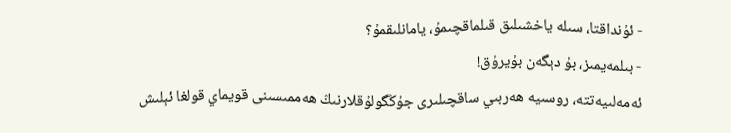- ئۇنداقتا، سىلە ياخشىلىق قىلماقچىمۇ، يامانلىقمۇ؟
- بىلمەيمىز، بۇ دېگەن بۇيرۇق!
ئەمەلىيەتتە، روسىيە ھەربىي ساقچىلىرى جۇڭگولۇقلارنىڭ ھەممىسىنى قويماي قولغا ئېلىش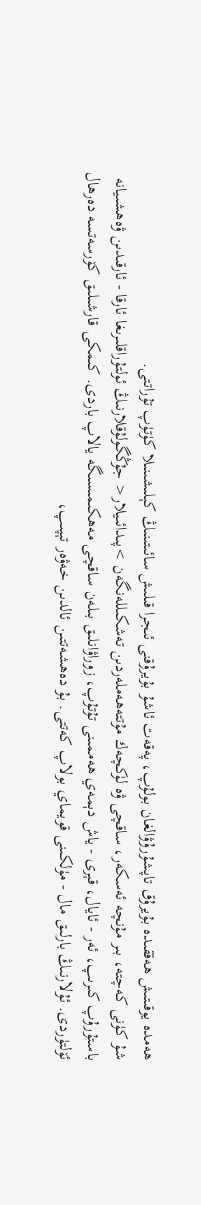ھەمدە يوقىتىش ھەققىدە بۇيرۇق تاپشۇرۇۋالغان بولۇپ، پەقەت ئاشۇ بۇيرۇقنى ئىجرا قىلىش سائىتىنىڭ كېلىشىنىلا كۈتۈپ تۇراتتى.
شۇ كۈنى كەچتە، بىر مۇنچە ئەسكەر، ساقچى ۋە لۈكچەك مۇتتەھەملەردىن تەشكىللەنگەن >پىدائىيلار< جۇڭگولۇقلارنىڭ ئولتۇراقلىرىغا ئارقا - ئارقىدىن ۋەھشىيانە باستۇرۇپ كىرىپ، ئەر - ئايال، قېرى - ياش دېمەي ھەممىنى تۇتۇپ، زوراۋانلىق بىلەن ساقچى مەھكىمىسىگە يالاپ باردى. كىمكى قارشىلىق كۆرسەتسە دەرھال ئۆلتۈردى. ئۇلارنىڭ بارلىق مال - مۈلكىنى قويماي بولاپ كەتتى. بۇ دەھشەتتىن ئالدىن خەۋەر تېپىپ،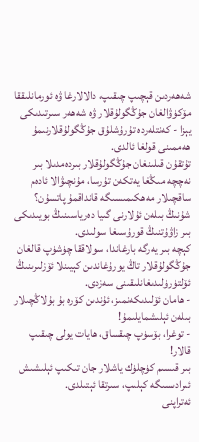شەھەردىن قېچىپ چىقىپ، دالالارغا ۋە ئورمانلىققا مۆكۈۋالغان جۇڭگولۇقلار ۋە شەھەر سىرتىدىكى يېزا - كەنتلەردە تۇرۇشلۇق جۇڭگولۇقلارنىمۇ ھەممىنى قولغا ئالدى.
تۇتقۇن قىلىنغان جۇڭگولۇقلار بىردەمدىلا بىر نەچچە مىڭغا يەتكەن تۇرسا، مۇنچىۋالا ئادەم ساقچىلار مەھكىمىسىگە قانداقمۇ پاتسۇن؟ شۇنىڭ بىلەن ئۇلارنى گىيا دەرياسىنىڭ بويىدىكى بىر زاۋۇتنىڭ قورۇسىغا سولىدى.
كېچە بىر يەرگە بارغاندا، سولاققا چۈشۈپ قالغان جۇڭگولۇقلار تاڭ يورۇغاندىن كېيىنلا ئۆزلىرىنىڭ ئۆلتۈرۈلىدىغانلىقىنى سەزدى.
- ھامان ئۆلىدىكەنمىز، ئۇندىن كۆرە بۇ بۇلاڭچىلار بىلەن ئېلىشمايلىمۇ!
- توغرا، بۆسۈپ چىقساق، ھايات يولى چىقىپ قالار!
بىر قىسىم كۈچلۈك ياشلار جان تىكىپ ئېلىشىش ئىرادىسىگە كېلىپ، سىرتقا ئېتىلدى.
ئەتراپنى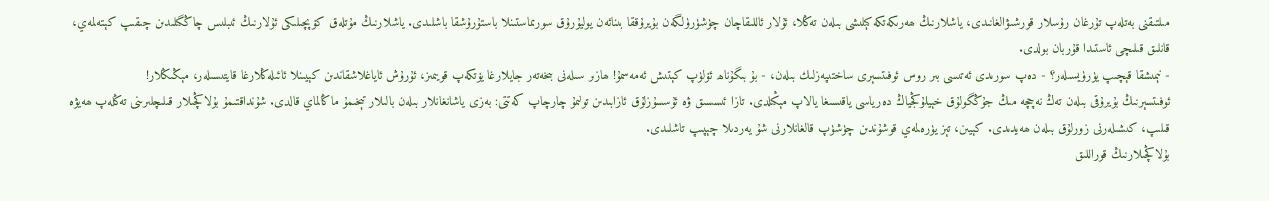مىلتىقنى بەتلەپ تۇرغان رۇسلار قورشىۋالغانىدى، ياشلارنىڭ ھەرىكەتكە كېلىشى بىلەن تەڭلا، ئۇلار ئاللىقاچان چۈشۈرۈلگەن بۇيرۇققا بىنائەن يوليۇرۇق سورىماستىنلا باستۇرۇشقا باشلىدى. ياشلارنىڭ مۇتلەق كۆپچىلىكى ئۇلارنىڭ ئىبلىس چاڭگىلىدىن چىقىپ كېتەلمەي، قانلىق قىلىچى ئاستىدا قۇربان بولدى.
- نېمىشقا قېچىپ يۈرۈيسىلەر؟ - دەپ سورىدى ئەتىسى بىر روس ئوفىتسېرى ساختىپەزلىك بىلەن، - بۇ بىگۇناھ ئۆلۈپ كېتىش ئەمەسمۇ! ھازىر سىلەنى بىخەتەر جايلارغا يۆتكەپ قويىمىز، ئۇرۇش ئاياغلاشقاندىن كېيىنلا ئائىلەڭلارغا قايتىسىلەر، مېڭىڭلار!
ئوفىتسېرنىڭ بۇيرۇقى بىلەن تەڭ نەچچە مىڭ جۇڭگولۇق خېيلۇڭجياڭ دەرياسى ياقىسىغا يالاپ مېڭىلدى. تازا ئىسسىق ۋە ئۇسسۇزلۇق ئازابىدىن تولىمۇ چارچاپ كەتتى: بەزى ياشانغانلار بىلەن بالىلار تېخىمۇ ماڭالماي قالدى. شۇنداقتىمۇ بۇلاڭچىلار قىلىچلىرىنى تەڭلەپ ھەيۋە قىلىپ، كىشىلەرنى زورلۇق بىلەن ھەيدىدى. كېيىن، تېز يۈرەلمەي قوشۇندىن چۈشۈپ قالغانلارنى شۇ يەردىلا چېپىپ تاشلىدى.
بۇلاڭچىلارنىڭ قوراللىق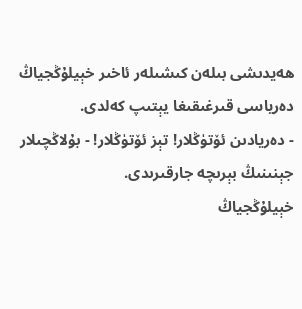ھەيدىشى بىلەن كىشىلەر ئاخىر خېيلۇڭجياڭ دەرياسى قىرغىقىغا يېتىپ كەلدى.
- دەريادىن ئۆتۈڭلار! تېز ئۆتۈڭلار! - بۇلاڭچىلار جېنىنىڭ بېرىچە جارقىرىدى.
خېيلۇڭجياڭ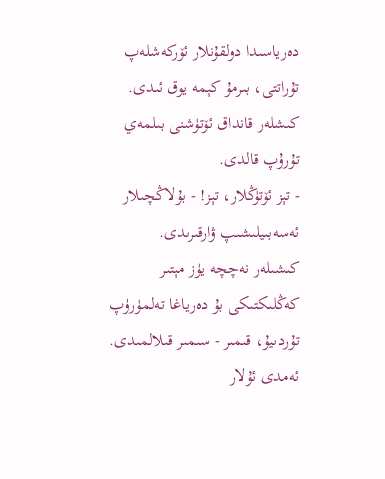دەرياسىدا دولقۇنلار ئۆركەشلەپ تۇراتتى، بىرمۇ كېمە يوق ئىدى. كىشلەر قانداق ئۆتۈشنى بىلمەي تۇرۇپ قالدى.
- تېز ئۆتۈڭلار، تېز! - بۇلاڭچىلار ئەسەبىيلىشىپ ۋارقىرىدى.
كىشىلەر نەچچە يۈز مېتىر كەڭلىكتىكى بۇ دەرياغا تەلمۈرۈپ تۇردىيۇ، قىمىر - سىمىر قىلالمىدى. ئەمدى ئۇلار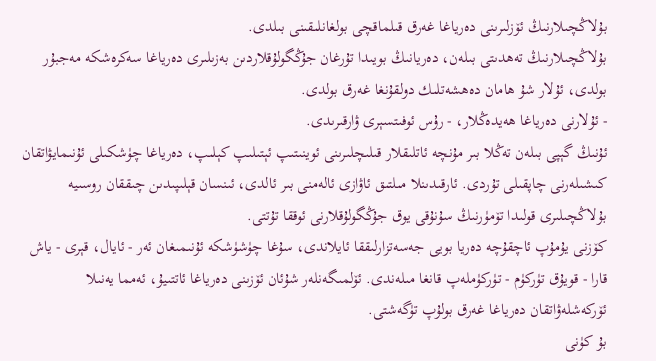بۇلاڭچىلارنىڭ ئۆزلىرىنى دەرياغا غەرق قىلماقچى بولغانلىقىنى بىلدى.
بۇلاڭچىلارنىڭ تەھدىتى بىلەن، دەريانىڭ بويىدا تۇرغان جۇڭگولۇقلاردىن بەزىلىرى دەرياغا سەكرەشكە مەجبۇر بولدى، ئۇلار شۇ ھامان دەھشەتلىك دولقۇنغا غەرق بولدى.
- ئۇلارنى دەرياغا ھەيدەڭلار، - رۇس ئوفىتسېرى ۋارقىرىدى.
ئۇنىڭ گېپى بىلەن تەڭلا بىر مۇنچە ئاتلىقلار قىلىچلىرىنى ئوينىتىپ ئېتىلىپ كېلىپ، دەرياغا چۈشكىلى ئۇنىمايۋاتقان كىشىلەرنى چاپقىلى تۇردى. ئارقىدىنلا مىلتىق ئاۋازى ئالەمنى بىر ئالدى، ئىنسان قېلىپىدىن چىققان روسىيە بۇلاڭچىلىرى قولىدا تۆمۈرنىڭ سۇنۇقى يوق جۇڭگولۇقلارنى ئوققا تۇتتى.
كۆزنى يۇمۇپ ئاچقۇچە دەريا بويى جەسەتزارلىققا ئايلاندى، سۇغا چۈشۈشكە ئۇنىمىغان ئەر - ئايال، قېرى - ياش قارا - قويۇق تۈركۈم - تۈركۈملەپ قانغا مىلەندى. ئۆلمىگەنلەر شۇئان ئۆزىنى دەرياغا ئاتتىيۇ، ئەمما يەنىلا ئۆركەشلەۋاتقان دەرياغا غەرق بولۇپ تۈگەشتى.
بۇ كۈنى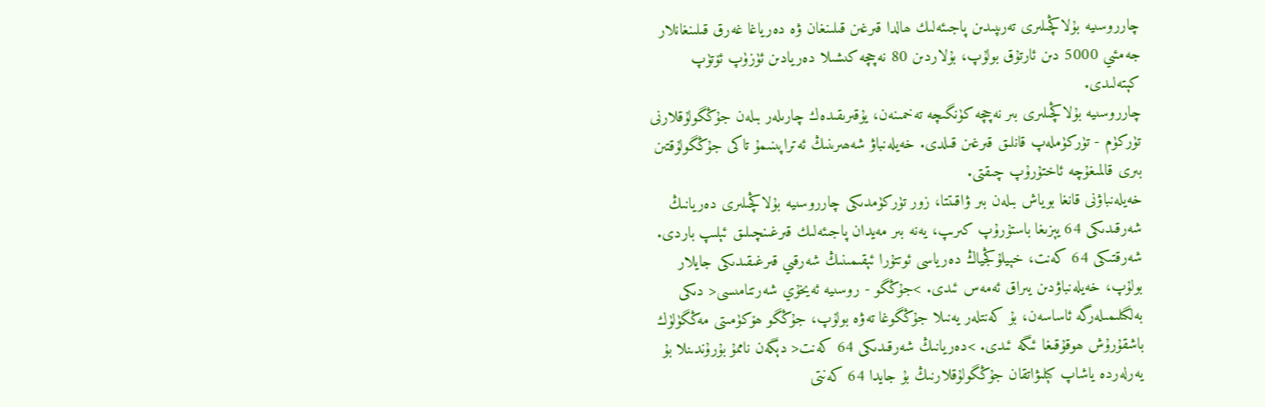چارروسىيە بۇلاڭچىلىرى تەرىپىدىن پاجىئەلىك ھالدا قىرغىن قىلىنغان ۋە دەرياغا غەرق قىلىنغانلار جەمئىي 5000 دىن ئارتۇق بولۇپ، بۇلاردىن 80 نەچچە كىشىلا دەريادىن ئۈزۈپ ئۆتۈپ كېتەلىدى.
چارروسىيە بۇلاڭچىلىرى بىر نەچچە كۈنگىچە تەخمىنەن، يۇقىرىقىدەك چارىلەر بىلەن جۇڭگولۇقلارنى تۈركۈم - تۈركۈملەپ قانلىق قىرغىن قىلدى. خەيلەنباۋ شەھىرىنىڭ ئەتراپىنىمۇ تاكى جۇڭگولۇقتىن بىرى قالمىغۇچە ئاختۇرۇپ چىقتى.
خەيلەنباۋنى قانغا بوياش بىلەن بىر ۋاقىتتا، زور تۈركۈمدىكى چارروسىيە بۇلاڭچىلىرى دەريانىڭ شەرقىدىكى 64 يېزىغا باستۇرۇپ كىرىپ، يەنە بىر مەيدان پاجىئەلىك قىرغىنچىلىق ئېلىپ باردى.
شەرقتىكى 64 كەنت، خېيلۇڭجياڭ دەرياسى ئوتتۇرا ئېقىمىنىڭ شەرقىي قىرغىقىدىكى جايلار بولۇپ، خەيلەنباۋدىن يىراق ئەمەس ئىدى. >جۇڭگو - روسىيە ئەيخۇي شەرتنامىسى< دىكى بەلگىلىمىلەرگە ئاساسەن، بۇ كەنتلەر يەنىلا جۇڭگوغا تەۋە بولۇپ، جۇڭگو ھۆكۈمىتى مەڭگۈلۈك باشقۇرۇش ھوقۇقىغا ئىگە ئىدى. >دەريانىڭ شەرقىدىكى 64 كەنت< دېگەن ناممۇ بۇرۇندىنلا بۇ يەرلەردە ياشاپ كېلىۋاتقان جۇڭگولۇقلارنىڭ بۇ جايدا 64 كەنتى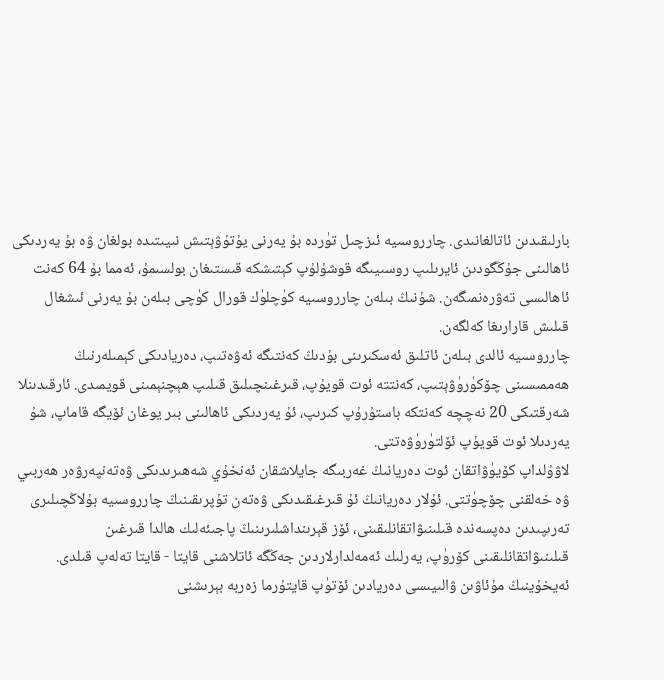بارلىقىدىن ئاتالغانىدى. چارروسىيە ئىزچىل تۈردە بۇ يەرنى يۇتۇۋېتىش نىيىتىدە بولغان ۋە بۇ يەردىكى ئاھالىنى جۇڭگودىن ئايرىلىپ روسىيىگە قوشۇلۇپ كېتىشكە قىستىغان بولسىمۇ، ئەمما بۇ 64 كەنت ئاھالىسى تەۋرەنمىگەن. شۇنىڭ بىلەن چارروسىيە كۈچلۈك قورال كۈچى بىلەن بۇ يەرنى ئىشغال قىلىش قارارىغا كەلگەن.
چارروسىيە ئالدى بىلەن ئاتلىق ئەسكىرىنى بۇدىڭ كەنتىگە ئەۋەتىپ، دەريادىكى كېمىلەرنىڭ ھەممىسىنى چۆكۈرۈۋېتىپ، كەنتتە ئوت قويۇپ، قىرغىنچىلىق قىلىپ ھېچنېمىنى قويمىدى. ئارقىدىنلا شەرقتىكى 20 نەچچە كەنتكە باستۇرۇپ كىرىپ، ئۇ يەردىكى ئاھالىنى بىر يوغان ئۆيگە قاماپ، شۇ يەردىلا ئوت قويۇپ ئۆلتۈرۈۋەتتى.
لاۋۇلداپ كۆيۈۋاتقان ئوت دەريانىڭ غەربىگە جايلاشقان ئەنخۇي شەھىرىدىكى ۋەتەنپەرۋەر ھەربىي ۋە خەلقنى چۆچۈتتى. ئۇلار دەريانىڭ ئۇ قىرغىقىدىكى ۋەتەن تۇپرىقىنىڭ چارروسىيە بۇلاڭچىلىرى تەرىپىدىن دەپسەندە قىلىنىۋاتقانلىقىنى، ئۆز قېرىنداشلىرىنىڭ پاجىئەلىك ھالدا قىرغىن قىلىنىۋاتقانلىقىنى كۆرۈپ، يەرلىك ئەمەلدارلاردىن جەڭگە ئاتلاشنى قايتا - قايتا تەلەپ قىلدى. ئەيخۇينىڭ مۇئاۋىن ۋالىيىسى دەريادىن ئۆتۈپ قايتۇرما زەربە بېرىشنى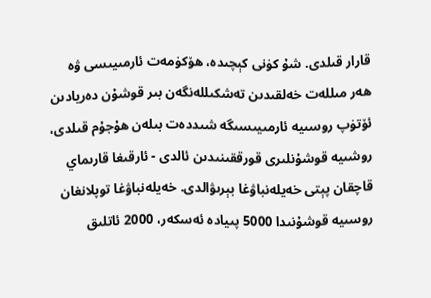قارار قىلدى. شۇ كۈنى كېچىدە، ھۆكۈمەت ئارمىيىسى ۋە ھەر مىللەت خەلقىدىن تەشكىللەنگەن بىر قوشۇن دەريادىن ئۆتۈپ روسىيە ئارمىيىسىگە شىددەت بىلەن ھۇجۇم قىلدى، روشىيە قوشۇنلىرى قورققىنىدىن ئالدى - ئارقىغا قارىماي قاچقان پېتى خەيلەنباۋغا بېرىۋالدى. خەيلەنباۋغا توپلانغان روسىيە قوشۇنىدا 5000 پىيادە ئەسكەر، 2000 ئاتلىق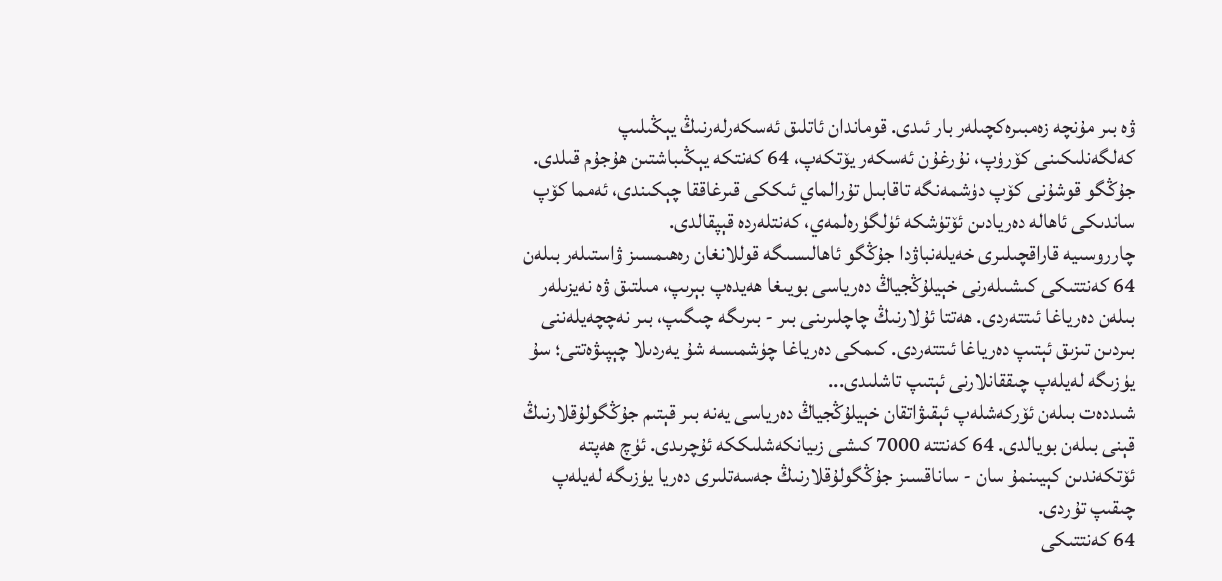ۋە بىر مۇنچە زەمبىرەكچىلەر بار ئىدى. قوماندان ئاتلىق ئەسكەرلەرنىڭ يېڭىلىپ كەلگەنلىكىنى كۆرۈپ، نۇرغۇن ئەسكەر يۆتكەپ، 64 كەنتكە يېڭىباشتىن ھۇجۇم قىلدى. جۇڭگو قوشۇنى كۆپ دۈشمەنگە تاقابىل تۇرالماي ئىككى قىرغاققا چېكىندى، ئەمما كۆپ ساندىكى ئاھالە دەريادىن ئۆتۈشكە ئۈلگۈرەلمەي، كەنتلەردە قېپقالدى.
چارروسىيە قاراقچىلىرى خەيلەنباۋدا جۇڭگو ئاھالىسىگە قوللانغان رەھىمسىز ۋاستىلەر بىلەن 64 كەنتتىكى كىشىلەرنى خېيلۇڭجياڭ دەرياسى بويىغا ھەيدەپ بېرىپ، مىلتىق ۋە نەيزىلەر بىلەن دەرياغا ئىتتەردى. ھەتتا ئۇلارنىڭ چاچلىرىنى بىر - بىرىگە چىگىپ، بىر نەچچەيلەننى بىردىن تىزىق ئېتىپ دەرياغا ئىتتەردى. كىمكى دەرياغا چۈشمىسە شۇ يەردىلا چېپىۋەتتى؛ سۇ يۈزىگە لەيلەپ چىققانلارنى ئېتىپ تاشلىدى...
شىددەت بىلەن ئۆركەشلەپ ئېقىۋاتقان خېيلۇڭجياڭ دەرياسى يەنە بىر قېتىم جۇڭگولۇقلارنىڭ قېنى بىلەن بويالدى. 64 كەنتتە 7000 كىشى زىيانكەشلىككە ئۇچرىدى. ئۈچ ھەپتە ئۆتكەندىن كېيىنمۇ سان - ساناقسىز جۇڭگولۇقلارنىڭ جەسەتلىرى دەريا يۈزىگە لەيلەپ چىقىپ تۇردى.
64 كەنتتىكى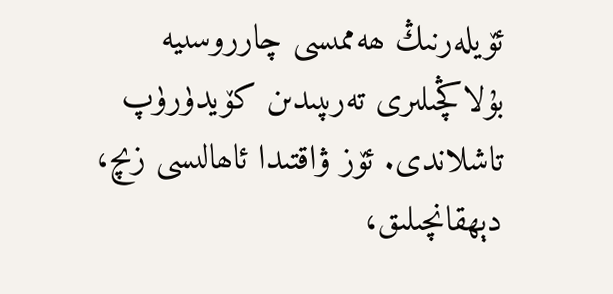ئۆيلەرنىڭ ھەممىسى چارروسىيە بۇلاڭچىلىرى تەرىپىدىن كۆيدۈرۈپ تاشلاندى. ئۆز ۋاقتىدا ئاھالىسى زىچ، دېھقانچىلىق،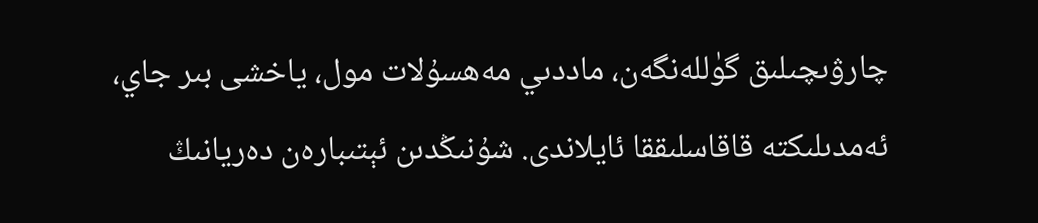چارۋىچىلىق گۈللەنگەن، ماددىي مەھسۇلات مول، ياخشى بىر جاي، ئەمدىلىكتە قاقاسلىققا ئايلاندى. شۇنىڭدىن ئېتىبارەن دەريانىڭ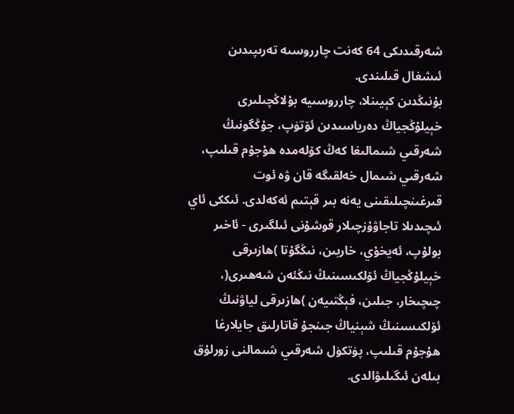شەرقىدىكى 64 كەنت چارروسىە تەرىپىدىن ئىشغال قىلىندى.
بۇنىڭدىن كېيىنلا، چارروسىيە بۇلاڭچىلىرى خېيلۇڭجياڭ دەرياسىدىن ئۆتۈپ، جۇڭگونىڭ شەرقىي شىمالىغا كەڭ كۆلەمدە ھۇجۇم قىلىپ، شەرقىي شىمال خەلقىگە قان ۋە ئوت قىرغىنچىلىقىنى يەنە بىر قېتىم ئەكەلدى. ئىككى ئاي ئىچىدىلا تاجاۋۇزچىلار قوشۇنى ئىلگىرى - ئاخىر بولۇپ، ئەيخۇي، خاربىن، نىڭگۇتا )ھازىرقى خېيلۇڭجياڭ ئۆلكىسىنىڭ نىڭئەن شەھىرى(، چىچىخار، جىلىن، فېڭتىيەن )ھازىرقى لياۋنىڭ ئۆلكىسىنىڭ شېنياڭ جىنجۇ قاتارلىق جايلارغا ھۇجۇم قىلىپ، پۈتكۈل شەرقىي شىمالنى زورلۇق بىلەن ئىگىلىۋالدى.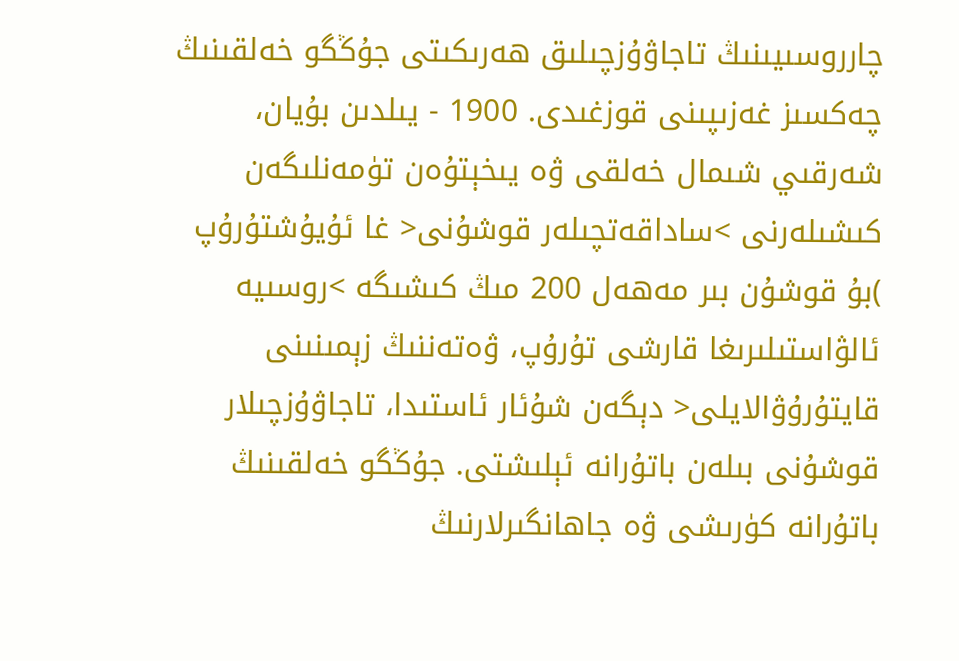چارروسىيىنىڭ تاجاۋۇزچىلىق ھەرىكىتى جۇڭگو خەلقىنىڭ چەكسىز غەزىپىنى قوزغىدى. 1900 - يىلدىن بۇيان، شەرقىي شىمال خەلقى ۋە يىخېتۇەن تۈمەنلىگەن كىشىلەرنى >ساداقەتچىلەر قوشۇنى< غا ئۇيۇشتۇرۇپ )بۇ قوشۇن بىر مەھەل 200 مىڭ كىشىگە >روسىيە ئالۋاستىلىرىغا قارشى تۇرۇپ، ۋەتەننىڭ زېمىنىنى قايتۇرۇۋالايلى< دېگەن شۇئار ئاستىدا، تاجاۋۇزچىلار قوشۇنى بىلەن باتۇرانە ئېلىشتى. جۇڭگو خەلقىنىڭ باتۇرانە كۈرىشى ۋە جاھانگىرلارنىڭ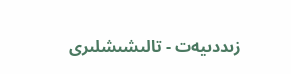زىددىيەت - تالىشىشلىرى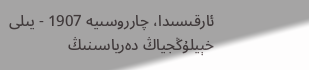ئارقىسىدا، چارروسىيە 1907 - يىلى خېيلۇڭجياڭ دەرياسىنىڭ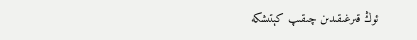ئوڭ قىرغىقىدىن چىقىپ كېتىشكە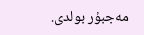مەجبۇر بولدى.